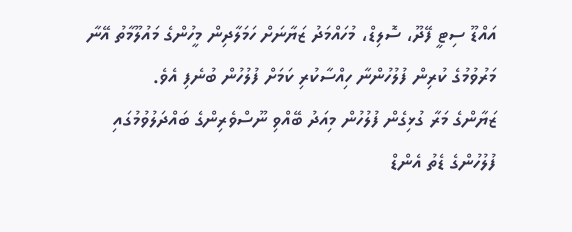އައްޑޫ ސިޓީ ފޭދޫ، ސޮލިޑް، މުހައްމަދު ޒަޔާނަށް ހަމަލާދިން މީހުންގެ މައުލޫމާތު އޭނާ މަރުވުމުގެ ކުރިން ފުލުހުންނާ ހިއްސާކުރި ކަމަށް ފުލުހުން ބުނެފި އެވެ.
ޒަޔާންގެ މަރާ ގުޅިގެން ފުލުހުން މިއަދު ބޭއްވި ނޫސްވެރިންގެ ބައްދަލުވުމުގައި ފުލުހުންގެ ޑެތު އެންޑް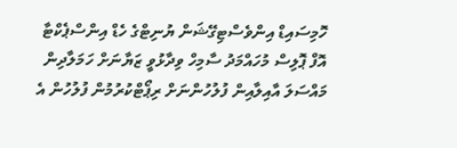ހޮމިސައިޑް އިންވެސްޓިގޭޝަން ޔުނިޓްގެ ހެޑް އިންސްޕެކްޓާ އޮފް ޕޮލިސް މުހައްމަދު ސާމިހް ވިދާޅުވީ ޒަޔާނަށް ހަމަލާދިން މައްސަލަ އާއިލާއިން ފުލުހުންނަށް ރިޕޯޓްކުރުމުން ފުލުހުން އެ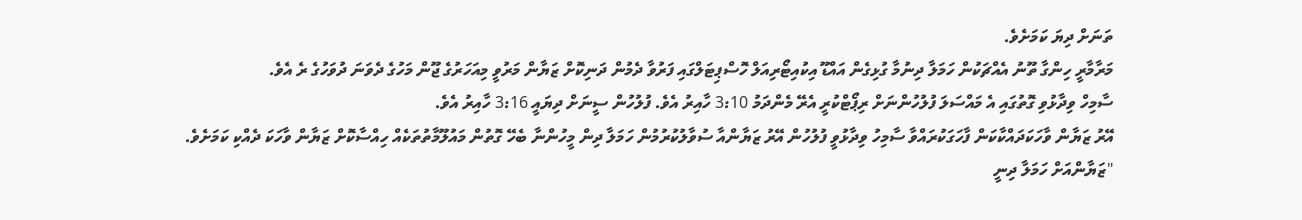ތަނަށް ދިޔަ ކަމަށެވެ.
މަރާމާރީ ހިންގާ ތޫނު އެއްޗަކުން ހަމަލާ ދިނުމާ ގުޅިގެން އައްޑޫ އިކުއިޓޯރިއަލް ހޮސްޕިޓަލްގައި ފަރުވާ ދެމުން ދަނިކޮށް ޒަޔާން މަރުވީ މިއަހަރުގެ ޖޫން މަހުގެ ދެވަނަ ދުވަހުގެ ރެ އެވެ.
ސާމިހް ވިދާޅުވި ގޮތުގައި އެ މައްސަލަ ފުލުހުންނަށް ރިޕޯޓްކުރީ އެރޭ މެންދަމު 3:10 ހާއިރު އެވެ. ފުލުހުން ސީނަށް ދިޔައީ 3:16 ހާއިރު އެވެ.
އޭރު ޒަޔާން ވާހަކަދައްކާކަން ފާހަގަކުރައްވާ ސާމިހު ވިދާޅުވީ ފުލުހުން އޭރު ޒަޔާންއާ ސުވާލުކުރުމުން ހަމަލާ ދިން މީހުންނާ ބެހޭ ގޮތުން މައުލޫމާތުތަކެއް ހިއްސާކޮށް ޒަޔާން ވާހަކަ ދެއްކި ކަމަށެވެ.
"ޒަޔާންއަށް ހަމަލާ ދިނީ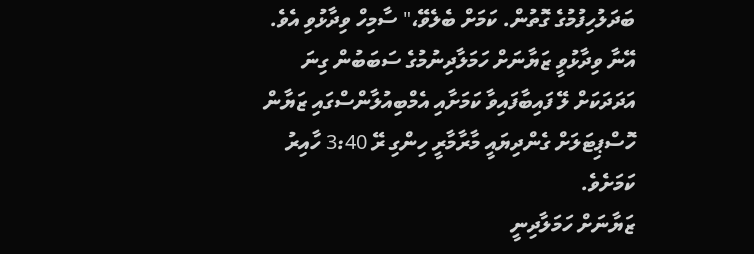ބަދަލުހިފުމުގެ ގޮތުން. ކަމަށް ބެލެވޭ،" ސާމިހް ވިދާޅުވި އެވެ.
އޭނާ ވިދާޅުވީ ޒަޔާނަށް ހަމަލާދިނުމުގެ ސަބަބުން ގިނަ އަދަދަކަށް ލޭ ފައިބާފައިވާ ކަމަށާއި އެމްބިއުލާންސްގައި ޒަޔާން ހޮސްޕިޓަލަށް ގެންދިޔައީ މާރާމާރީ ހިންގި ރޭ 3:40 ހާއިރު ކަމަށެވެ.
ޒަޔާނަށް ހަމަލާދިނީ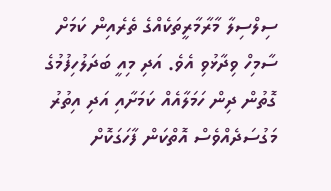ސިލްސިލާ މާރާމާރީތަކެއްގެ ތެރެއިން ކަމަށް ސާމިހް ވިދާޅުވި އެވެ. އަދި މިއީ ބަދަލުހިފުމުގެ ގޮތުން ދިން ހަމަލާއެއް ކަމަށާއި އަދި އިތުރު މަގުސަދެއްވެސް އޮތްކަން ފާހަގަކޮށް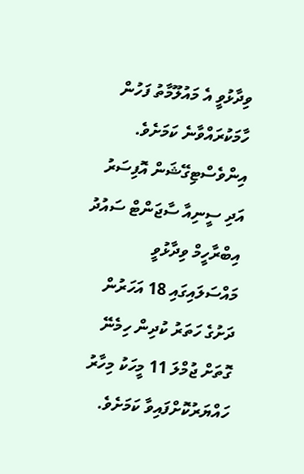ވިދާޅުވީ އެ މައުލޫމާތު ފަހުން ހާމަކުރައްވާނެ ކަމަށެވެ.
އިންވެސްޓިގޭޝަން އޮފިސަރު އަދި ސީނިއާ ސާޖަންޓް ސައުދު އިބްރާހީމް ވިދާޅުވީ މައްސަލައިގައި 18 އަހަރުން ދަށުގެ ހަތަރު ކުދިން ހިމެނޭ ގޮތަށް ޖުމްލަ 11 މީހަކު މިހާރު ހައްޔަރުކޮށްފައިވާ ކަމަށެވެ.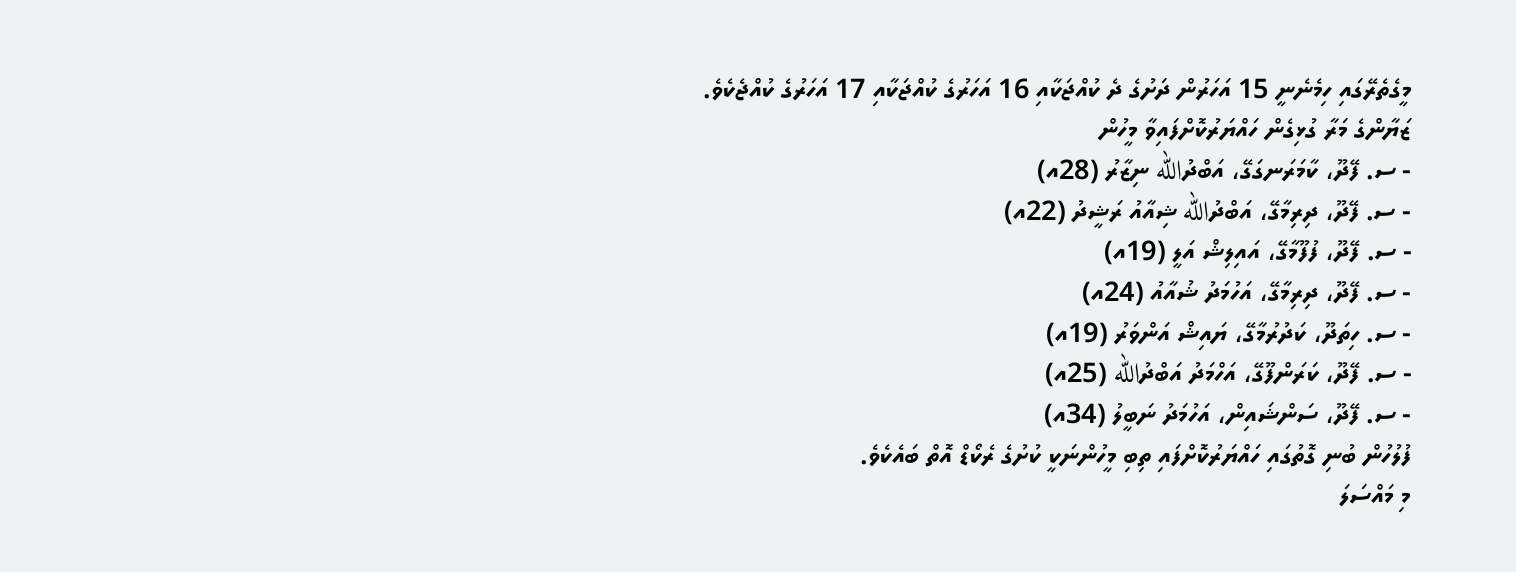މީގެތެރޭގައި ހިމެނެނީ 15 އަހަރުން ދަށުގެ ދެ ކުއްޖަކާއި 16 އަހަރުގެ ކުއްޖަކާއި 17 އަހަރުގެ ކުއްޖެކެވެ.
ޒަޔާންގެ މަރާ ގުޅިގެން ހައްޔަރުކޮށްފައިވާ މީހުން
- ސ. ފޭދޫ، ކާމަރަނގަގޭ، އަބްދުالله ނިޒާރު (28އ)
- ސ. ފޭދޫ، ދިރިމާގޭ، އަބްދުالله ޝިއާއު ރަޝީދު (22އ)
- ސ. ފޭދޫ، ފުފޫމާގޭ، އައިލިޝް އަލީ (19އ)
- ސ. ފޭދޫ، ދިރިމާގޭ، އަހުމަދު ޝުއާއު (24އ)
- ސ. ހިތަދޫ، ކަދުރުމާގޭ، ޔައިޝް އަންވަރު (19އ)
- ސ. ފޭދޫ، ކަރަންފޫގޭ، އަހްމަދު އަބްދުالله (25އ)
- ސ. ފޭދޫ، ސަންޝައިން، އަހުމަދު ނަބީލު (34އ)
ފުލުހުން ބުނި ގޮތުގައި ހައްޔަރުކޮށްފައި ތިބި މީހުންނަކީ ކުށުގެ ރެކޯޑް އޮތް ބައެކެވެ.
މި މައްސަލަ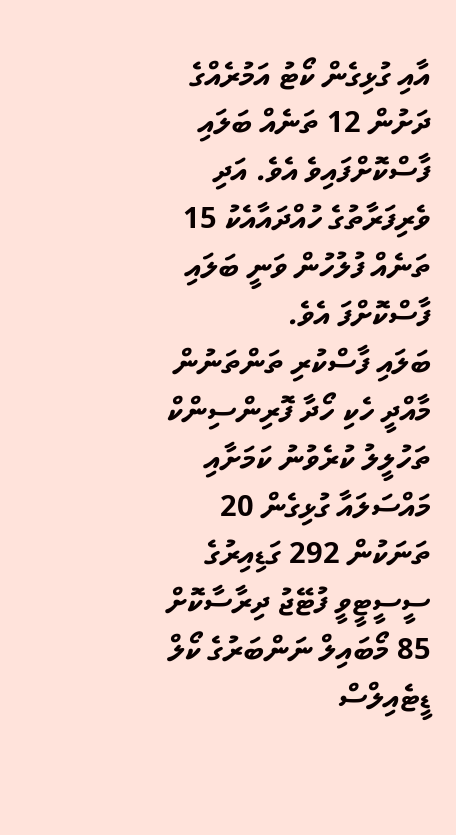އާއި ގުޅިގެން ކޯޓު އަމުރެއްގެ ދަށުން 12 ތަނެއް ބަލައި ފާސްކޮށްފައިވެ އެވެ. އަދި ވެރިފަރާތުގެ ހުއްދައާއެކު 15 ތަނެއް ފުލުހުން ވަނީ ބަލައި ފާސްކޮށްފަ އެވެ.
ބަލައި ފާސްކުރި ތަންތަނުން މާއްދީ ހެކި ހޯދާ ފޮރިންސިންކް ތަހުލީލު ކުރެވުނު ކަމަށާއި މައްސަލައާ ގުޅިގެން 20 ތަނަކުން 292 ގަޑިއިރުގެ ސީސީޓީވީ ފުޓޭޖު ދިރާސާކޮށް 85 މޯބައިލް ނަންބަރުގެ ކޯލް ޑީޓެއިލްސް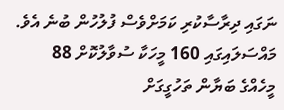ނަގައި ދިރާސާކުރި ކަމަށްވެސް ފުލުހުން ބުނެ އެވެ.
މައްސަލައިގައި 160 މީހަކާ ސުވާލުކޮށް 88 މީހެއްގެ ބަޔާން ތަހުގީގަށް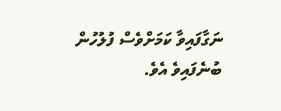ނަގާފައިވާ ކަމަށްވެސް ފުލުހުން ބުނެފައިވެ އެވެ.